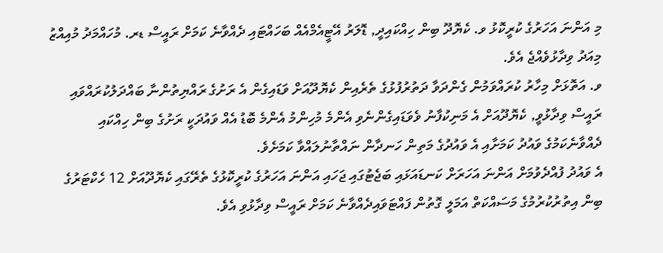މި އަންނަ އަހަރުގެ ކުރީކޮޅު ވ. ކެޔޮދޫ ބިން ހިއްކައިދީ, ޑޮލަރު އޭޓީއެމްއެއް ބަހައްޓައި ދެއްވާނެ ކަމަށް ރައީސް ޑރ. މުހައްމަދު މުއިއްޒު މިއަދު ވިދާޅުވެއްޖެ އެވެ.
ވ. އަތޮޅަށް މިހާރު ކުރައްވަމުން ގެންދަވާ ދަތުރުފުޅުގެ ތެރެއިން ކެޔޮދޫއަށް ވަޑައިގެން އެ ރަށުގެ ރައްޔިތުންނާ ބައްދަލުކުރައްވައި ރައީސް ވިދާޅުވީ, ކެޔޮދޫއަށް އެ މަނިކުފާނު ވެވަޑައިގެންނެވި އެންމެ މުހިންމު އެންމެ ބޮޑު އެއް ވައުދަކީ ރަށުގެ ބިން ހިއްކައި ދެއްވާނެކަމުގެ ވައުދު ކަމަށާއި އެ ވައުދުގެ މަތިން ހަނދާން ނައްތާނުލައްވާ ކަމަށެވެ.
އެ ވައުދު ފުއްދެވުމަށް އަންނަ އަހަރަށް ކަނޑައަޅައި ބަޖެޓުގައި ޖަހައި އަންނަ އަހަރުގެ ކުރީކޮޅުގެ ތެރޭގައި ކެޔޮދޫއަށް 12 ހެކްޓަރުގެ ބިން އިތުރުކުރުމުގެ މަސައްކަތް އަމަލީ ގޮތުން ފައްޓަވައިދެއްވާނެ ކަމަށް ރައީސް ވިދާޅުވި އެވެ.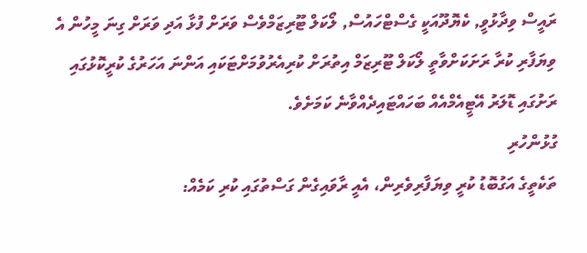ރައީސް ވިދާޅުވީ, ކެޔޮދޫއަކީ ގެސްޓްހައުސް, ލޯކަލް ޓޫރިޒަމްވެސް ވަރަށް ފުޅާ އަދި ވަރަށް ގިނަ މީހުން އެ ވިޔަފާރި ކުރާ ރަށަކަށްވާތީ ލޯކަލް ޓޫރިޒަމް އިތުރަށް ކުރިއެރުވުމަށްޓަކައި އަންނަ އަހަރުގެ ކުރީކޮޅުގައި ރަށުގައި ޑޮލަރު އޭޓީއެމްއެއް ބަހައްޓައިދެއްވާނެ ކަމަށެވެ.
ގުޅުންހުރި
ތަކެތީގެ އަގުބޮޑު ކުރީ ވިޔަފާރިވެރިން، އެއީ ރާވައިގެން ގަސްތުގައި ކުރި ކަމެއް: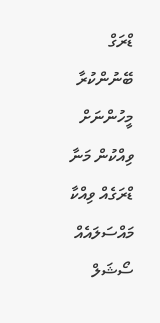ޑްރަގް ބޭނުންކުރާ މީހުންނަށް ވިއްކުން މަނާ ޑްރަގެއް ވިއްކާ މައްސަލައެއް
ސޯޝަލް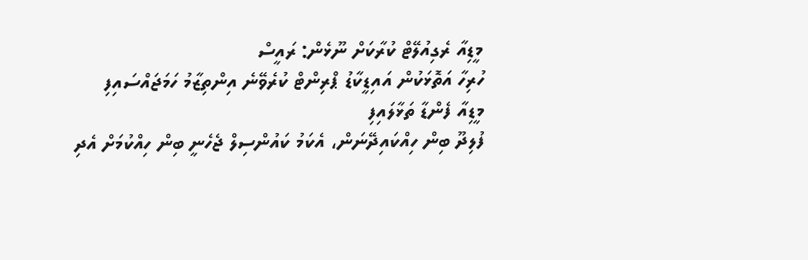މީޑިއާ ރެގިއުލޭޓް ކުރާކަށް ނޫޅެން: ރައީސް
ހުރިހާ އަތޮޅަކުން އައިޑީކާޑު ޕްރިންޓް ކުރެވޭނެ އިންތިޒާމު ހަމަޖައްސައިފި
މީޑިއާ ފެންޑާ ތަޅާލައިފި
ފުލިދޫ ބިން ހިއްކައިދޭނަން، އެކަމު ކައުންސިލް ޖެހެނީ ބިން ހިއްކުމަށް އެދި